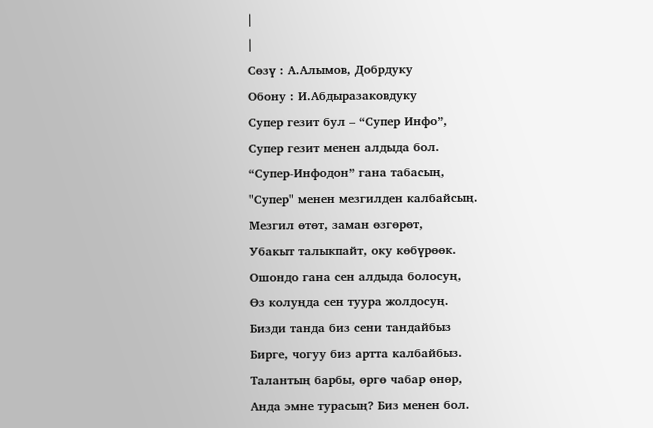|
|
Сөзү : А.Алымов, Добрдуку
Обону : И.Абдыразаковдуку
Супер гезит бул – “Супер Инфо”,
Супер гезит менен алдыда бол.
“Супер-Инфодон” гана табасың,
"Супер" менен мезгилден калбайсың.
Мезгил өтөт, заман өзгөрөт,
Убакыт талыкпайт, оку көбүрөөк.
Ошондо гана сен алдыда болосуң,
Өз колуңда сен туура жолдосуң.
Бизди танда биз сени тандайбыз
Бирге, чогуу биз артта калбайбыз.
Талантың барбы, өргө чабар өнөр,
Анда эмне турасың? Биз менен бол.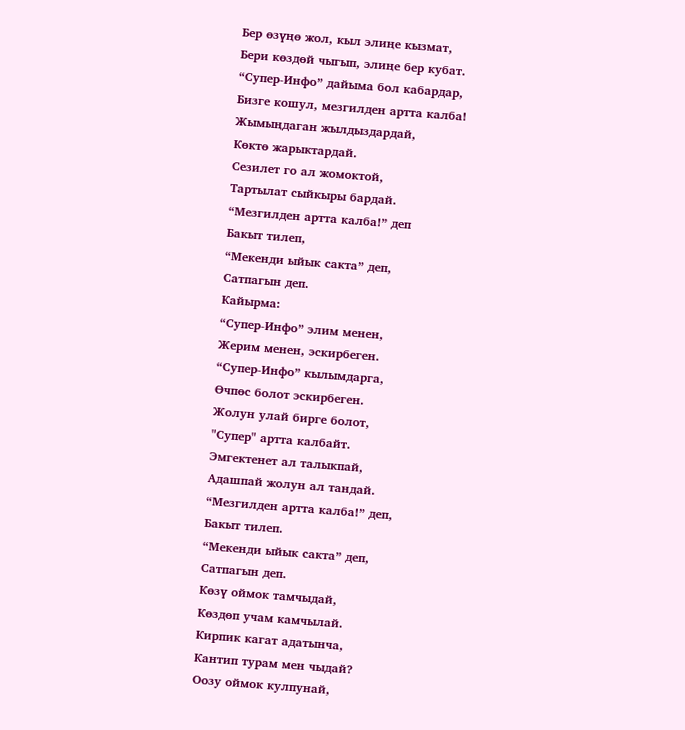Бер өзүңө жол, кыл элиңе кызмат,
Бери көздөй чыгып, элиңе бер кубат.
“Супер-Инфо” дайыма бол кабардар,
Бизге кошул, мезгилден артта калба!
Жымыңдаган жылдыздардай,
Көктө жарыктардай.
Сезилет го ал жомоктой,
Тартылат сыйкыры бардай.
“Мезгилден артта калба!” деп
Бакыт тилеп,
“Мекенди ыйык сакта” деп,
Сатпагын деп.
Кайырма:
“Супер-Инфо” элим менен,
Жерим менен, эскирбеген.
“Супер-Инфо” кылымдарга,
Өчпөс болот эскирбеген.
Жолун улай бирге болот,
"Супер" артта калбайт.
Эмгектенет ал талыкпай,
Адашпай жолун ал тандай.
“Мезгилден артта калба!” деп,
Бакыт тилеп.
“Мекенди ыйык сакта” деп,
Сатпагын деп.
Көзү оймок тамчыдай,
Көздөп учам камчылай.
Кирпик кагат адатынча,
Кантип турам мен чыдай?
Оозу оймок кулпунай,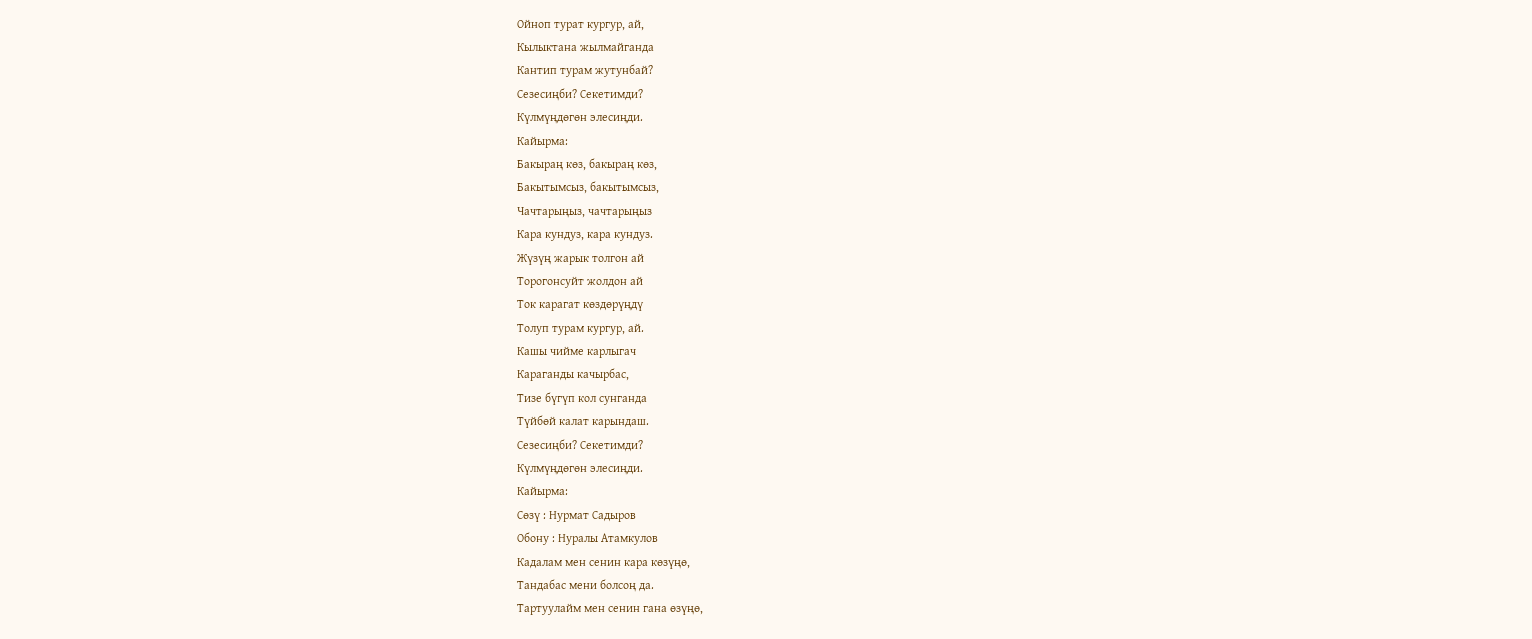Ойноп турат кургур, ай,
Кылыктана жылмайганда
Кантип турам жутунбай?
Сезесиңби? Секетимди?
Күлмүңдөгөн элесиңди.
Кайырма:
Бакыраң көз, бакыраң көз,
Бакытымсыз, бакытымсыз,
Чачтарыңыз, чачтарыңыз
Кара кундуз, кара кундуз.
Жүзүң жарык толгон ай
Торогонсуйт жолдон ай
Ток карагат көздөрүңдү
Толуп турам кургур, ай.
Кашы чийме карлыгач
Караганды качырбас,
Тизе бүгүп кол сунганда
Түйбөй калат карындаш.
Сезесиңби? Секетимди?
Күлмүңдөгөн элесиңди.
Кайырма:
Сөзү : Нурмат Садыров
Обону : Нуралы Атамкулов
Кадалам мен сенин кара көзүңө,
Тандабас мени болсоң да.
Тартуулайм мен сенин гана өзүңө,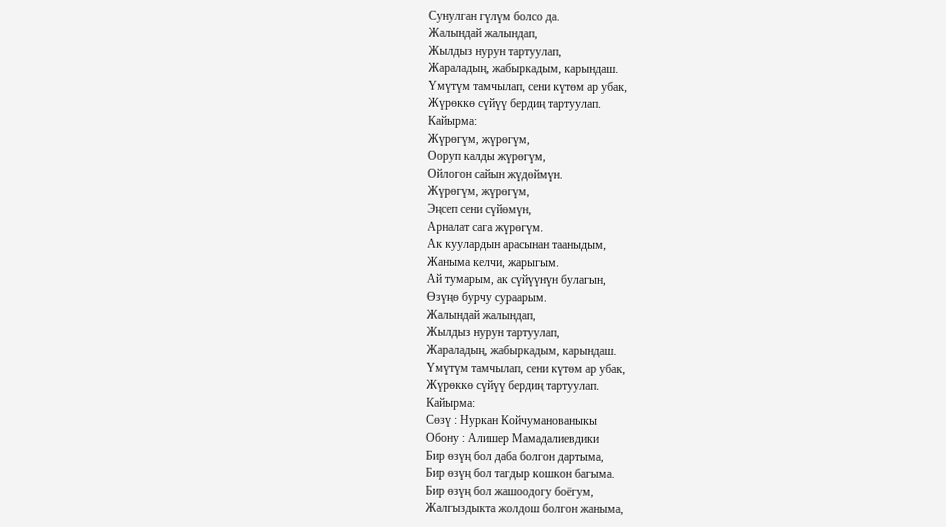Сунулган гүлүм болсо да.
Жалындай жалындап,
Жылдыз нурун тартуулап,
Жараладың, жабыркадым, карындаш.
Үмүтүм тамчылап, сени күтөм ар убак,
Жүрөккө сүйүү бердиң тартуулап.
Кайырма:
Жүрөгүм, жүрөгүм,
Ооруп калды жүрөгүм,
Ойлогон сайын жүдөймүн.
Жүрөгүм, жүрөгүм,
Эңсеп сени сүйөмүн,
Арналат сага жүрөгүм.
Ак куулардын арасынан тааныдым,
Жаныма келчи, жарыгым.
Ай тумарым, ак сүйүүнүн булагын,
Өзүңө бурчу сураарым.
Жалындай жалындап,
Жылдыз нурун тартуулап,
Жараладың, жабыркадым, карындаш.
Үмүтүм тамчылап, сени күтөм ар убак,
Жүрөккө сүйүү бердиң тартуулап.
Кайырма:
Сөзү : Нуркан Койчуманованыкы
Обону : Алишер Мамадалиевдики
Бир өзүң бол даба болгон дартыма,
Бир өзүң бол тагдыр кошкон багыма.
Бир өзүң бол жашоодогу боёгум,
Жалгыздыкта жолдош болгон жаныма,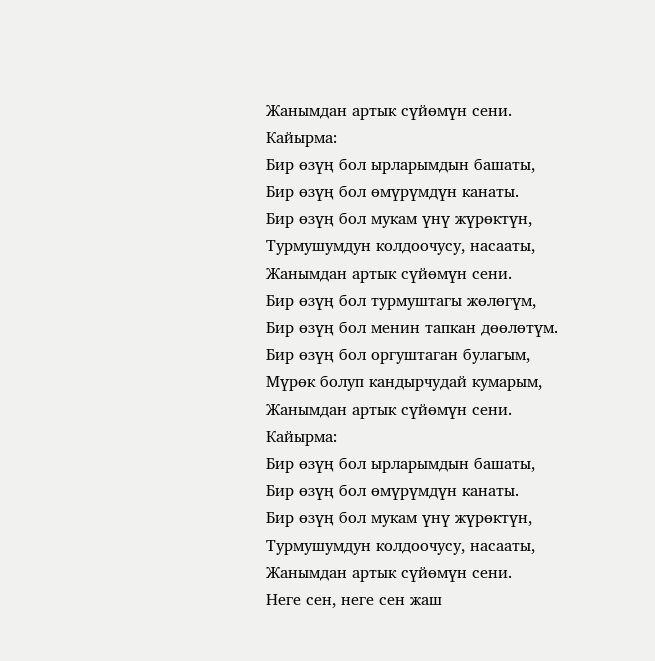Жанымдан артык сүйөмүн сени.
Кайырма:
Бир өзүң бол ырларымдын башаты,
Бир өзүң бол өмүрүмдүн канаты.
Бир өзүң бол мукам үнү жүрөктүн,
Турмушумдун колдоочусу, насааты,
Жанымдан артык сүйөмүн сени.
Бир өзүң бол турмуштагы жөлөгүм,
Бир өзүң бол менин тапкан дөөлөтүм.
Бир өзүң бол оргуштаган булагым,
Мүрөк болуп кандырчудай кумарым,
Жанымдан артык сүйөмүн сени.
Кайырма:
Бир өзүң бол ырларымдын башаты,
Бир өзүң бол өмүрүмдүн канаты.
Бир өзүң бол мукам үнү жүрөктүн,
Турмушумдун колдоочусу, насааты,
Жанымдан артык сүйөмүн сени.
Неге сен, неге сен жаш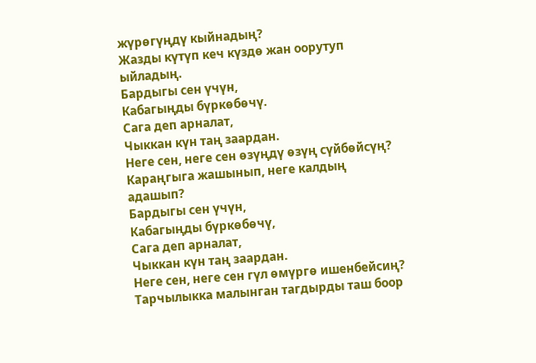жүрөгүңдү кыйнадың?
Жазды күтүп кеч күздө жан оорутуп ыйладың.
Бардыгы сен үчүн,
Кабагыңды бүркөбөчү.
Сага деп арналат,
Чыккан күн таң заардан.
Неге сен, неге сен өзүңдү өзүң сүйбөйсүң?
Караңгыга жашынып, неге калдың адашып?
Бардыгы сен үчүн,
Кабагыңды бүркөбөчү,
Сага деп арналат,
Чыккан күн таң заардан.
Неге сен, неге сен гүл өмүргө ишенбейсиң?
Тарчылыкка малынган тагдырды таш боор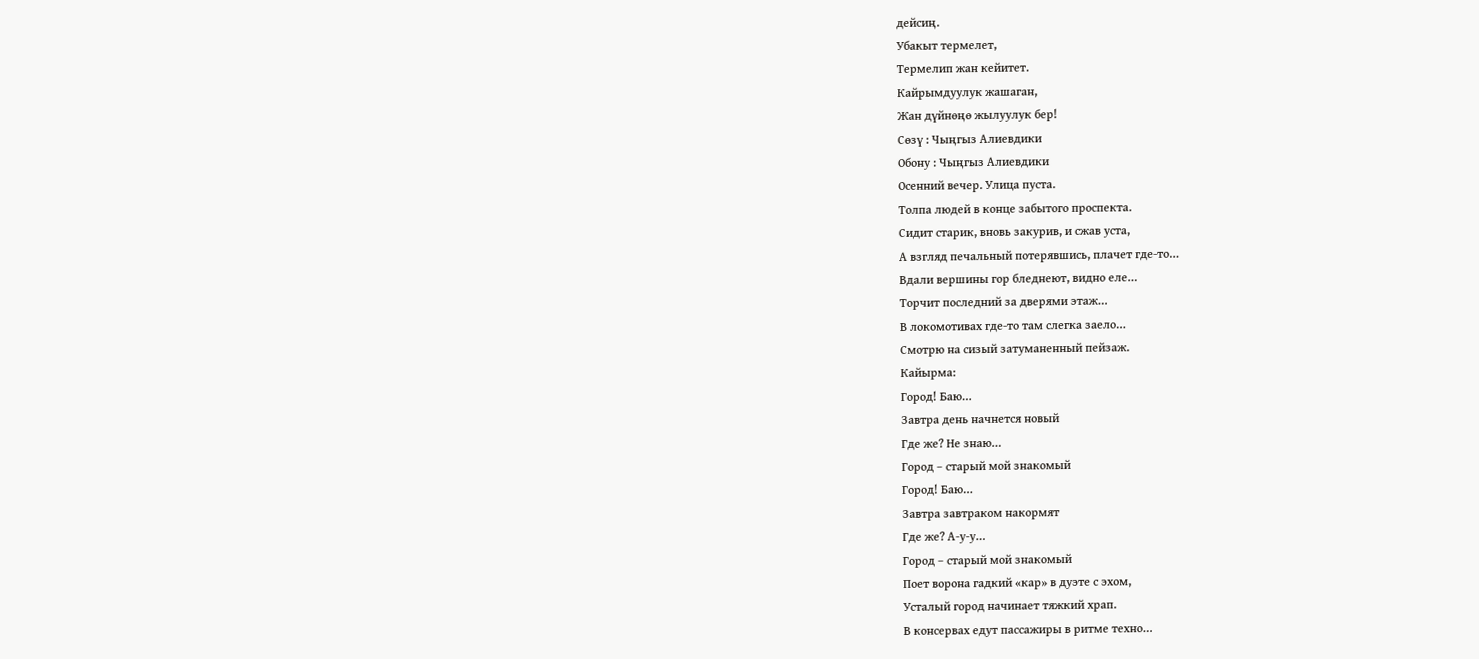дейсиң.
Убакыт термелет,
Термелип жан кейитет.
Кайрымдуулук жашаган,
Жан дүйнөңө жылуулук бер!
Сөзү : Чыңгыз Алиевдики
Обону : Чыңгыз Алиевдики
Осенний вечер. Улица пуста.
Толпа людей в конце забытого проспекта.
Сидит старик, вновь закурив, и сжав уста,
А взгляд печальный потерявшись, плачет где-то…
Вдали вершины гор бледнеют, видно еле…
Торчит последний за дверями этаж…
В локомотивах где-то там слегка заело…
Смотрю на сизый затуманенный пейзаж.
Кайырма:
Город! Баю…
Завтра день начнется новый
Где же? Не знаю…
Город – старый мой знакомый
Город! Баю…
Завтра завтраком накормят
Где же? А-у-у…
Город – старый мой знакомый
Поет ворона гадкий «кар» в дуэте с эхом,
Усталый город начинает тяжкий храп.
В консервах едут пассажиры в ритме техно…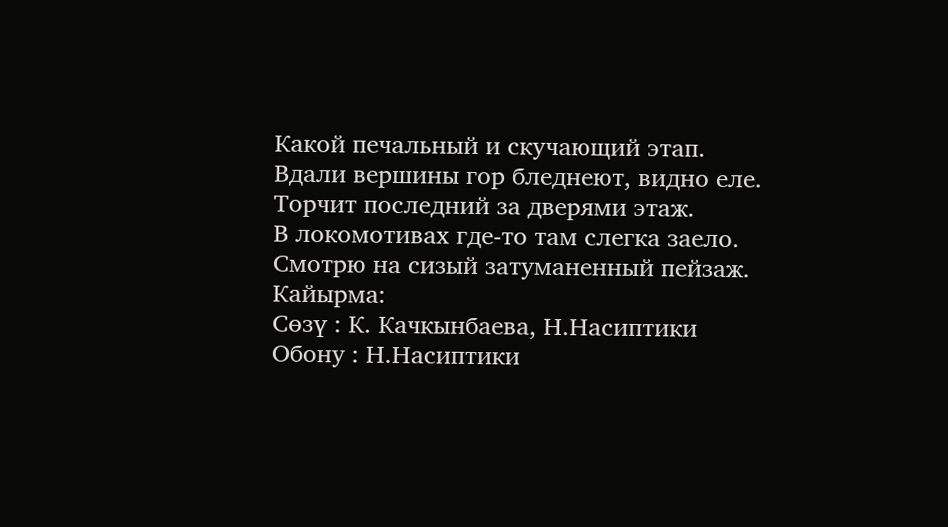Какой печальный и скучающий этап.
Вдали вершины гор бледнеют, видно еле.
Торчит последний за дверями этаж.
В локомотивах где-то там слегка заело.
Смотрю на сизый затуманенный пейзаж.
Кайырма:
Сөзү : К. Качкынбаева, Н.Насиптики
Обону : Н.Насиптики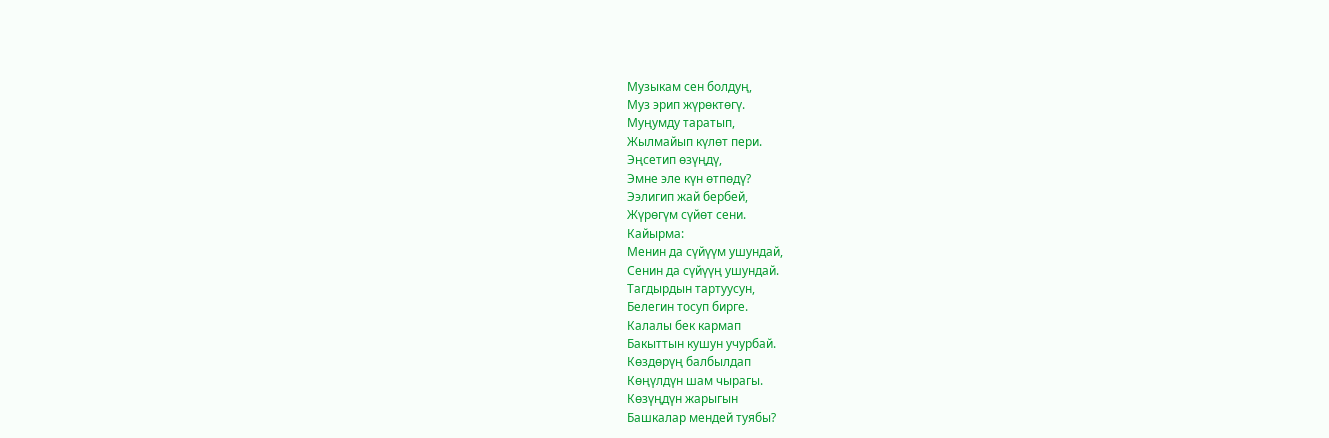Музыкам сен болдуң,
Муз эрип жүрөктөгү.
Муңумду таратып,
Жылмайып күлөт пери.
Эңсетип өзүңдү,
Эмне эле күн өтпөдү?
Ээлигип жай бербей,
Жүрөгүм сүйөт сени.
Кайырма:
Менин да сүйүүм ушундай,
Сенин да сүйүүң ушундай.
Тагдырдын тартуусун,
Белегин тосуп бирге.
Калалы бек кармап
Бакыттын кушун учурбай.
Көздөрүң балбылдап
Көңүлдүн шам чырагы.
Көзүңдүн жарыгын
Башкалар мендей туябы?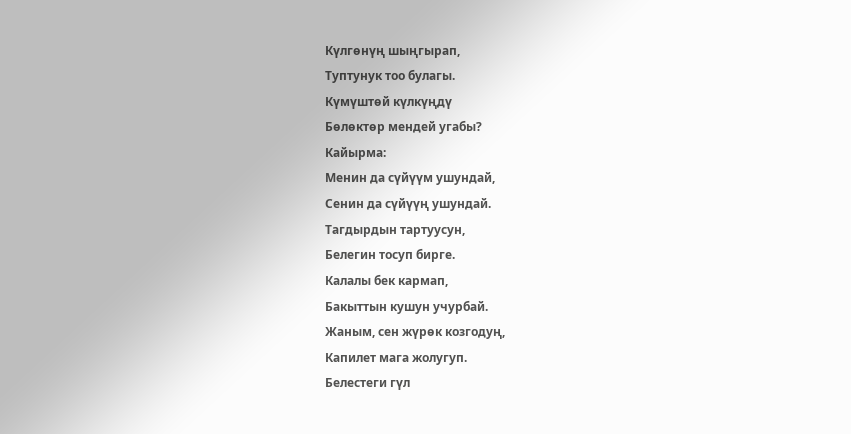Күлгөнүң шыңгырап,
Туптунук тоо булагы.
Күмүштөй күлкүңдү
Бөлөктөр мендей угабы?
Кайырма:
Менин да сүйүүм ушундай,
Сенин да сүйүүң ушундай.
Тагдырдын тартуусун,
Белегин тосуп бирге.
Калалы бек кармап,
Бакыттын кушун учурбай.
Жаным, сен жүрөк козгодуң,
Капилет мага жолугуп.
Белестеги гүл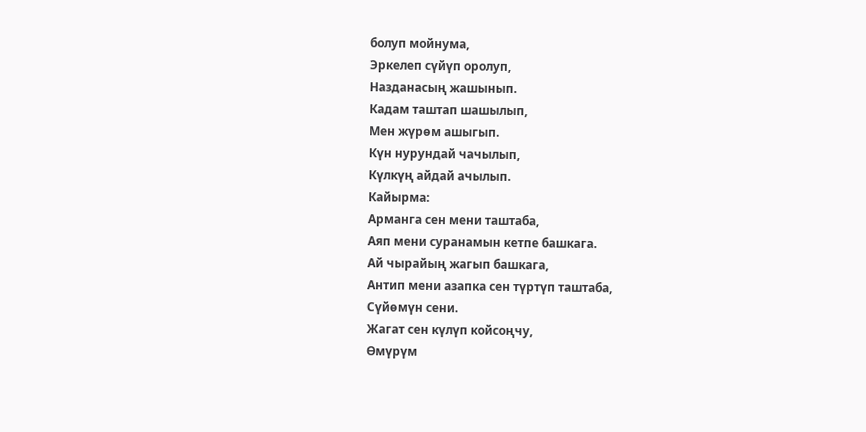болуп мойнума,
Эркелеп сүйүп оролуп,
Назданасың жашынып.
Кадам таштап шашылып,
Мен жүрөм ашыгып.
Күн нурундай чачылып,
Күлкүң айдай ачылып.
Кайырма:
Арманга сен мени таштаба,
Аяп мени суранамын кетпе башкага.
Ай чырайың жагып башкага,
Антип мени азапка сен түртүп таштаба,
Сүйөмүн сени.
Жагат сен күлүп койсоңчу,
Өмүрүм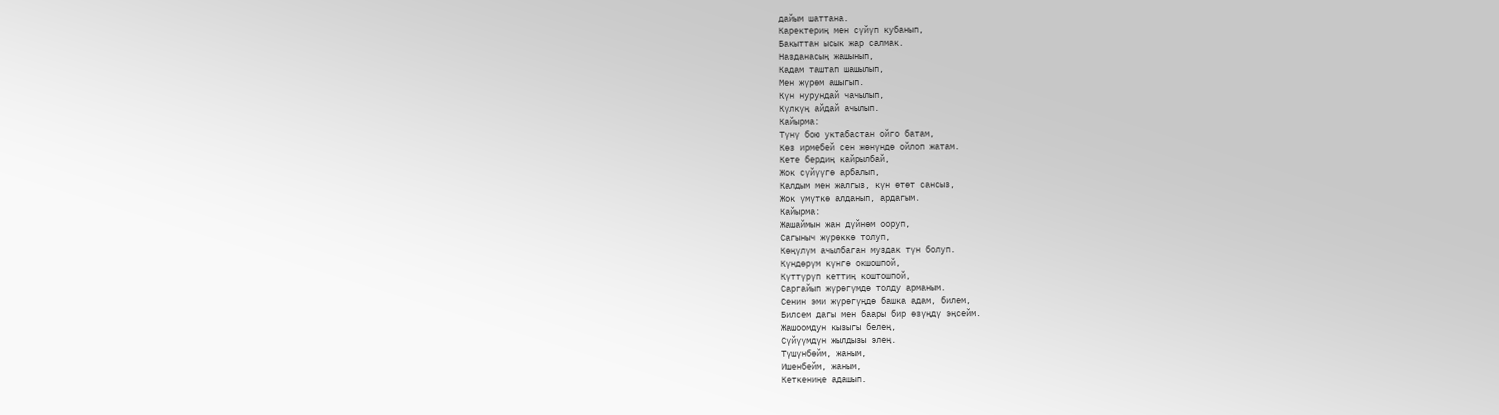дайым шаттана.
Каректериң мен сүйүп кубанып,
Бакыттан ысык жар салмак.
Назданасың жашынып,
Кадам таштап шашылып,
Мен жүрөм ашыгып.
Күн нурундай чачылып,
Күлкүң айдай ачылып.
Кайырма:
Түнү бою уктабастан ойго батам,
Көз ирмебей сен жөнүндө ойлоп жатам.
Кете бердиң кайрылбай,
Жок сүйүүгө арбалып,
Калдым мен жалгыз, күн өтөт сансыз,
Жок үмүткө алданып, ардагым.
Кайырма:
Жашаймын жан дүйнөм ооруп,
Сагыныч жүрөккө толуп,
Көңүлүм ачылбаган муздак түн болуп.
Күндөрүм күнгө окшошпой,
Күттүрүп кеттиң коштошпой,
Саргайып жүрөгүмдө толду арманым.
Сенин эми жүрөгүңдө башка адам, билем,
Билсем дагы мен баары бир өзүңдү эңсейм.
Жашоомдун кызыгы белең,
Сүйүүмдүн жылдызы элең.
Түшүнбөйм, жаным,
Ишенбейм, жаным,
Кеткениңе адашып.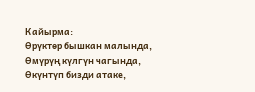Кайырма:
Өрүктөр бышкан малында,
Өмүрүң күлгүн чагында,
Өкүнтүп бизди атаке,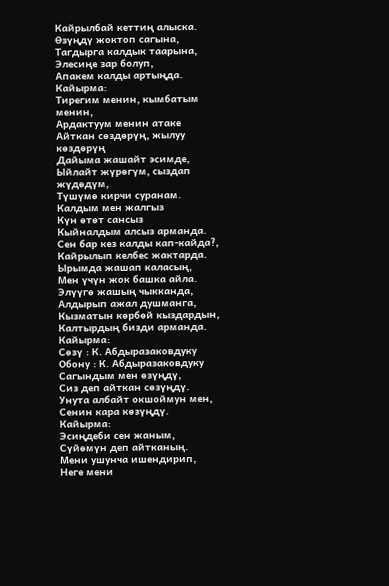Кайрылбай кеттиң алыска.
Өзүңдү жоктоп сагына,
Тагдырга калдык таарына,
Элесиңе зар болуп,
Апакем калды артыңда.
Кайырма:
Тирегим менин, кымбатым менин,
Ардактуум менин атаке
Айткан сөздөрүң, жылуу көздөрүң
Дайыма жашайт эсимде,
Ыйлайт жүрөгүм, сыздап жүдөдүм,
Түшүмө кирчи суранам.
Калдым мен жалгыз
Күн өтөт сансыз
Кыйналдым алсыз арманда.
Сен бар кез калды кап-кайда?,
Кайрылып келбес жактарда.
Ырымда жашап каласың,
Мен үчүн жок башка айла.
Элүүгө жашың чыкканда,
Алдырып ажал душманга,
Кызматын көрбөй кыздардын,
Калтырдың бизди арманда.
Кайырма:
Сөзү : К. Абдыразаковдуку
Обону : К. Абдыразаковдуку
Сагындым мен өзүңдү,
Сиз деп айткан сөзүңдү.
Унута албайт окшоймун мен,
Сенин кара көзүңдү.
Кайырма:
Эсиңдеби сен жаным,
Сүйөмүн деп айтканың.
Мени ушунча ишендирип,
Неге мени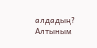алдадың?
Алтыным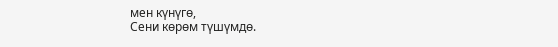мен күнүгө,
Сени көрөм түшүмдө.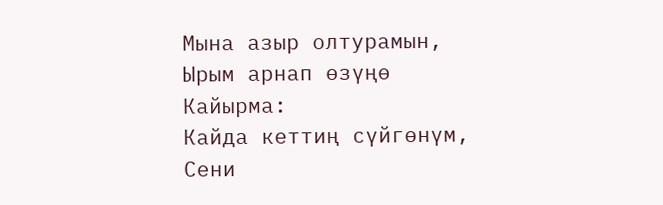Мына азыр олтурамын,
Ырым арнап өзүңө
Кайырма:
Кайда кеттиң сүйгөнүм,
Сени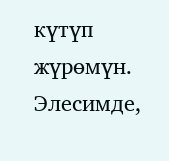күтүп жүрөмүн.
Элесимде,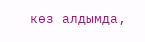көз алдымда,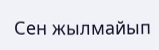Сен жылмайып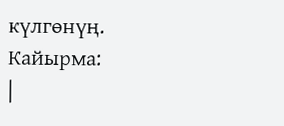күлгөнүң.
Кайырма:
|